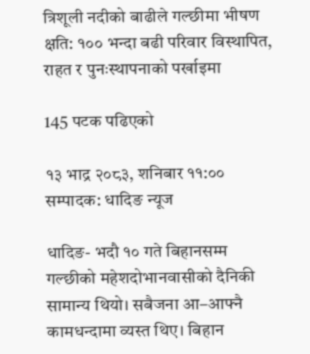त्रिशूली नदीको बाढीले गल्छीमा भीषण क्षति: १०० भन्दा बढी परिवार विस्थापित, राहत र पुनःस्थापनाको पर्खाइमा

145 पटक पढिएको

१३ भाद्र २०८३, शनिबार ११:०० सम्पादक: धादिङ न्यूज

धादिङ- भदौ १० गते बिहानसम्म गल्छीको महेशदोभानवासीको दैनिकी सामान्य थियो। सबैजना आ–आफ्नै कामधन्दामा व्यस्त थिए। बिहान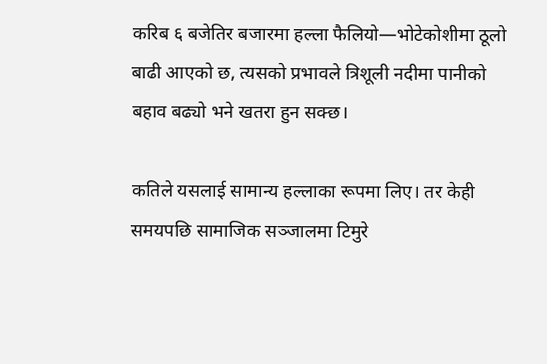करिब ६ बजेतिर बजारमा हल्ला फैलियो—भोटेकोशीमा ठूलो बाढी आएको छ, त्यसको प्रभावले त्रिशूली नदीमा पानीको बहाव बढ्यो भने खतरा हुन सक्छ।

कतिले यसलाई सामान्य हल्लाका रूपमा लिए। तर केही समयपछि सामाजिक सञ्जालमा टिमुरे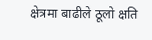क्षेत्रमा बाढीले ठूलो क्षति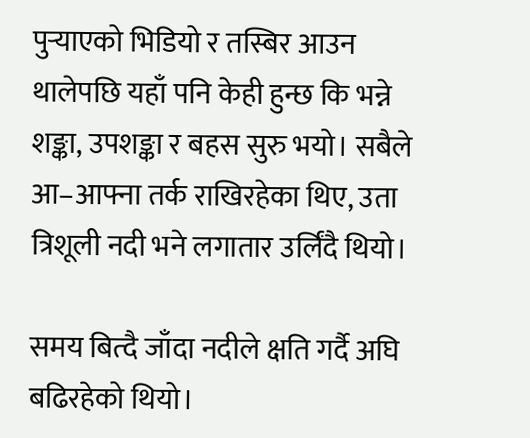पुर्‍याएको भिडियो र तस्बिर आउन थालेपछि यहाँ पनि केही हुन्छ कि भन्ने शङ्का, उपशङ्का र बहस सुरु भयो। सबैले आ–आफ्ना तर्क राखिरहेका थिए, उता त्रिशूली नदी भने लगातार उर्लिंदै थियो।

समय बित्दै जाँदा नदीले क्षति गर्दै अघि बढिरहेको थियो।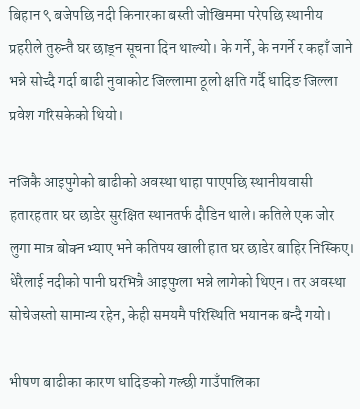बिहान ९ बजेपछि नदी किनारका बस्ती जोखिममा परेपछि स्थानीय प्रहरीले तुरुन्तै घर छाड्न सूचना दिन थाल्यो। के गर्ने, के नगर्ने र कहाँ जाने भन्ने सोच्दै गर्दा बाढी नुवाकोट जिल्लामा ठूलो क्षति गर्दै धादिङ जिल्ला प्रवेश गरिसकेको थियो।

नजिकै आइपुगेको बाढीको अवस्था थाहा पाएपछि स्थानीयवासी हतारहतार घर छाडेर सुरक्षित स्थानतर्फ दौडिन थाले। कतिले एक जोर लुगा मात्र बोक्न भ्याए भने कतिपय खाली हात घर छाडेर बाहिर निस्किए। धेरैलाई नदीको पानी घरभित्रै आइपुग्ला भन्ने लागेको थिएन। तर अवस्था सोचेजस्तो सामान्य रहेन, केही समयमै परिस्थिति भयानक बन्दै गयो।

भीषण बाढीका कारण धादिङको गल्छी गाउँपालिका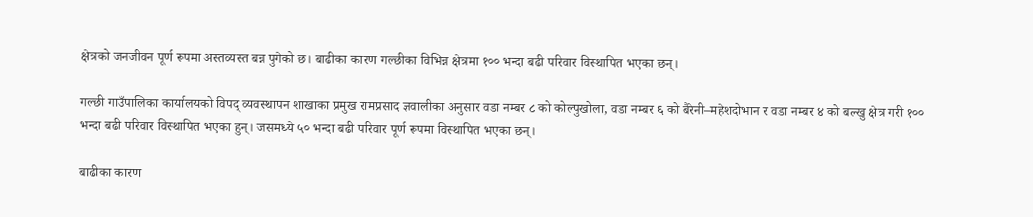क्षेत्रको जनजीवन पूर्ण रूपमा अस्तव्यस्त बन्न पुगेको छ। बाढीका कारण गल्छीका विभिन्न क्षेत्रमा १०० भन्दा बढी परिवार विस्थापित भएका छन्।

गल्छी गाउँपालिका कार्यालयको विपद् व्यवस्थापन शाखाका प्रमुख रामप्रसाद ज्ञवालीका अनुसार वडा नम्बर ८ को कोल्पुखोला, वडा नम्बर ६ को बैरेनी–महेशदोभान र वडा नम्बर ४ को बल्खु क्षेत्र गरी १०० भन्दा बढी परिवार विस्थापित भएका हुन्। जसमध्ये ५० भन्दा बढी परिवार पूर्ण रूपमा विस्थापित भएका छन्।

बाढीका कारण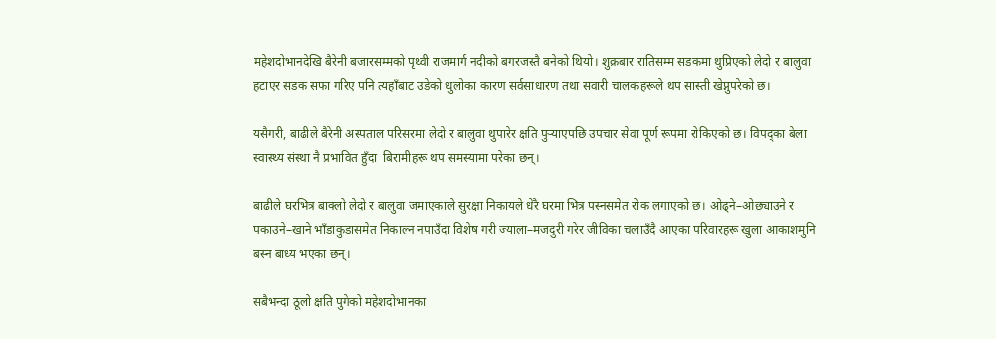महेशदोभानदेखि बैरेनी बजारसम्मको पृथ्वी राजमार्ग नदीको बगरजस्तै बनेको थियो। शुक्रबार रातिसम्म सडकमा थुप्रिएको लेदो र बालुवा हटाएर सडक सफा गरिए पनि त्यहाँबाट उडेको धुलोका कारण सर्वसाधारण तथा सवारी चालकहरूले थप सास्ती खेप्नुपरेको छ।

यसैगरी, बाढीले बैरेनी अस्पताल परिसरमा लेदो र बालुवा थुपारेर क्षति पुर्‍याएपछि उपचार सेवा पूर्ण रूपमा रोकिएको छ। विपद्का बेला स्वास्थ्य संस्था नै प्रभावित हुँदा  बिरामीहरू थप समस्यामा परेका छन्।

बाढीले घरभित्र बाक्लो लेदो र बालुवा जमाएकाले सुरक्षा निकायले धेरै घरमा भित्र पस्नसमेत रोक लगाएको छ। ओढ्ने–ओछ्याउने र पकाउने–खाने भाँडाकुडासमेत निकाल्न नपाउँदा विशेष गरी ज्याला–मजदुरी गरेर जीविका चलाउँदै आएका परिवारहरू खुला आकाशमुनि बस्न बाध्य भएका छन्।

सबैभन्दा ठूलो क्षति पुगेको महेशदोभानका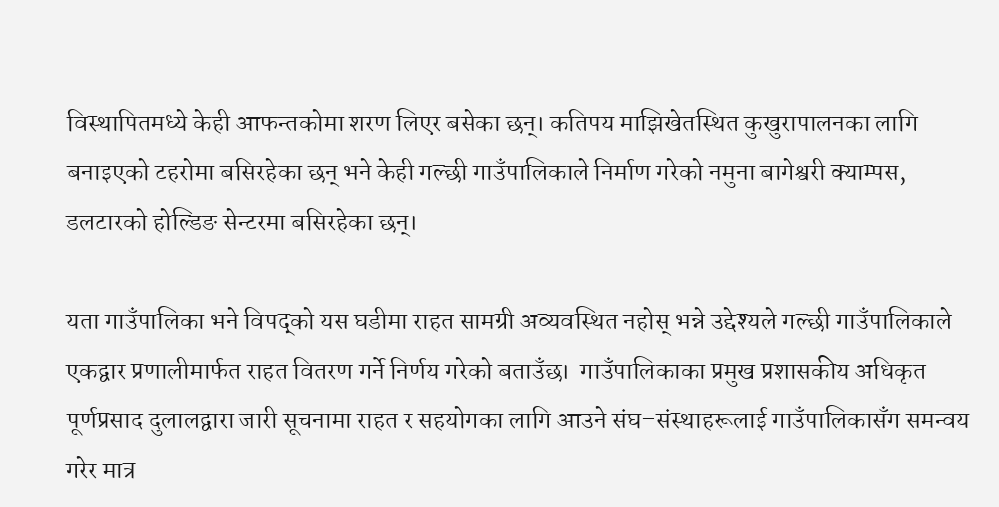विस्थापितमध्ये केही आफन्तकोमा शरण लिएर बसेका छन्। कतिपय माझिखेतस्थित कुखुरापालनका लागि बनाइएको टहरोमा बसिरहेका छन् भने केही गल्छी गाउँपालिकाले निर्माण गरेको नमुना बागेश्वरी क्याम्पस, डलटारको होल्डिङ सेन्टरमा बसिरहेका छन्।

यता गाउँपालिका भने विपद्को यस घडीमा राहत सामग्री अव्यवस्थित नहोस् भन्ने उद्देश्यले गल्छी गाउँपालिकाले एकद्वार प्रणालीमार्फत राहत वितरण गर्ने निर्णय गरेको बताउँछ।  गाउँपालिकाका प्रमुख प्रशासकीय अधिकृत पूर्णप्रसाद दुलालद्वारा जारी सूचनामा राहत र सहयोगका लागि आउने संघ–संस्थाहरूलाई गाउँपालिकासँग समन्वय गरेर मात्र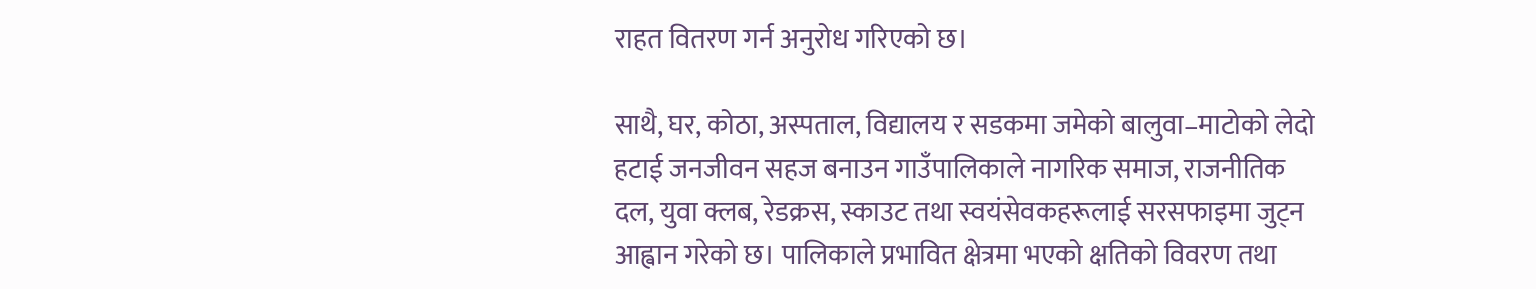राहत वितरण गर्न अनुरोध गरिएको छ।

साथै, घर, कोठा, अस्पताल, विद्यालय र सडकमा जमेको बालुवा–माटोको लेदो हटाई जनजीवन सहज बनाउन गाउँपालिकाले नागरिक समाज, राजनीतिक दल, युवा क्लब, रेडक्रस, स्काउट तथा स्वयंसेवकहरूलाई सरसफाइमा जुट्न आह्वान गरेको छ। पालिकाले प्रभावित क्षेत्रमा भएको क्षतिको विवरण तथा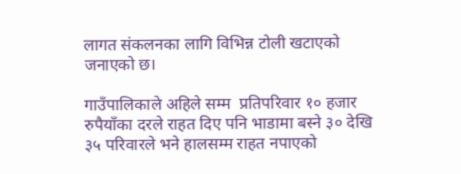लागत संकलनका लागि विभिन्न टोली खटाएको जनाएको छ।

गाउँपालिकाले अहिले सम्म  प्रतिपरिवार १० हजार रुपैयाँका दरले राहत दिए पनि भाडामा बस्ने ३० देखि ३५ परिवारले भने हालसम्म राहत नपाएको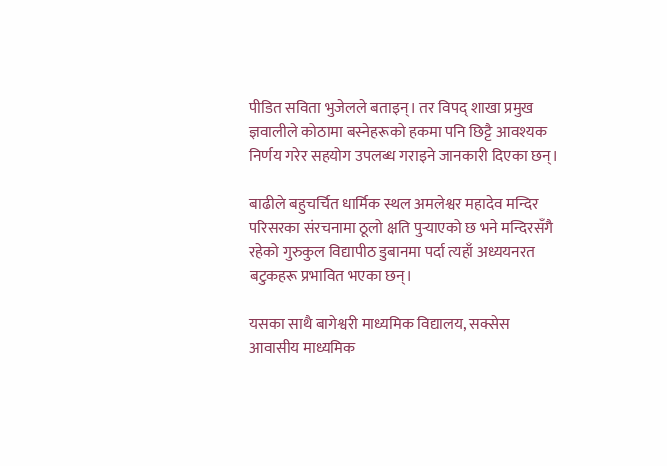पीडित सविता भुजेलले बताइन्। तर विपद् शाखा प्रमुख ज्ञवालीले कोठामा बस्नेहरूको हकमा पनि छिट्टै आवश्यक निर्णय गरेर सहयोग उपलब्ध गराइने जानकारी दिएका छन्।

बाढीले बहुचर्चित धार्मिक स्थल अमलेश्वर महादेव मन्दिर परिसरका संरचनामा ठूलो क्षति पुर्‍याएको छ भने मन्दिरसँगै रहेको गुरुकुल विद्यापीठ डुबानमा पर्दा त्यहाँ अध्ययनरत बटुकहरू प्रभावित भएका छन्।

यसका साथै बागेश्वरी माध्यमिक विद्यालय, सक्सेस आवासीय माध्यमिक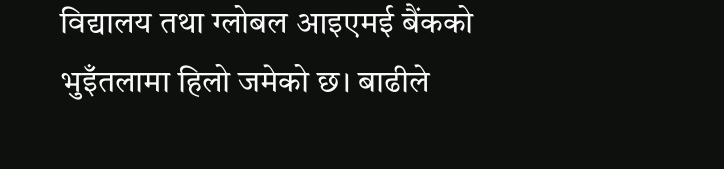विद्यालय तथा ग्लोबल आइएमई बैंकको भुइँतलामा हिलो जमेको छ। बाढीले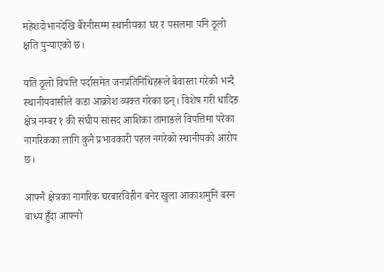महेशदोभानदेखि बैरेनीसम्म स्थानीयका घर र पसलमा पनि ठूलो क्षति पुर्‍याएको छ।

यति ठूलो विपत्ति पर्दासमेत जनप्रतिनिधिहरूले बेवास्ता गरेको भन्दै स्थानीयवासीले कडा आक्रोश व्यक्त गरेका छन्। विशेष गरी धादिङ क्षेत्र नम्बर १ की संघीय सांसद आशिका तामाङले विपत्तिमा परेका नागरिकका लागि कुनै प्रभावकारी पहल नगरेको स्थानीयको आरोप छ।

आफ्नै क्षेत्रका नागरिक घरबारविहीन बनेर खुला आकाशमुनि बस्न बाध्य हुँदा आफ्नो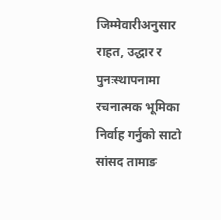जिम्मेवारीअनुसार राहत, उद्धार र पुनःस्थापनामा रचनात्मक भूमिका निर्वाह गर्नुको साटो सांसद तामाङ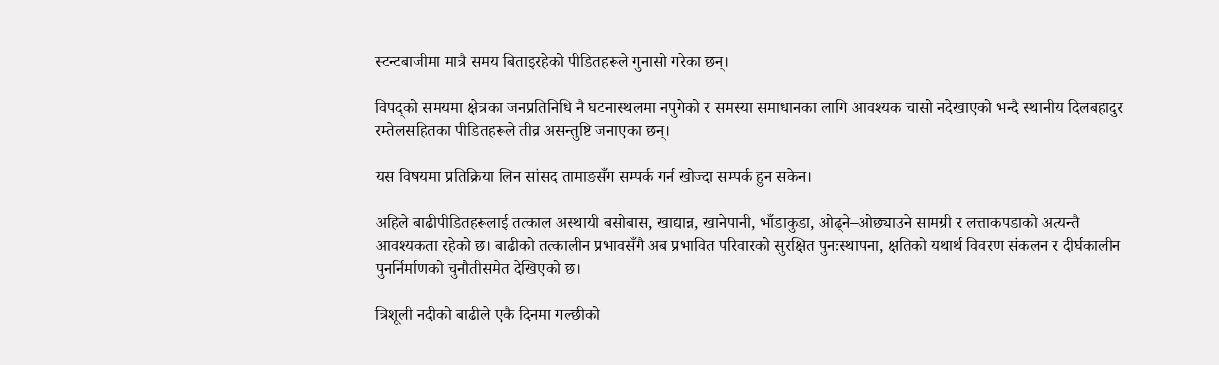स्टन्टबाजीमा मात्रै समय बिताइरहेको पीडितहरूले गुनासो गरेका छन्।

विपद्को समयमा क्षेत्रका जनप्रतिनिधि नै घटनास्थलमा नपुगेको र समस्या समाधानका लागि आवश्यक चासो नदेखाएको भन्दै स्थानीय दिलबहादुर रम्तेलसहितका पीडितहरूले तीव्र असन्तुष्टि जनाएका छन्।

यस विषयमा प्रतिक्रिया लिन सांसद तामाङसँग सम्पर्क गर्न खोज्दा सम्पर्क हुन सकेन।

अहिले बाढीपीडितहरूलाई तत्काल अस्थायी बसोबास, खाद्यान्न, खानेपानी, भाँडाकुडा, ओढ्ने–ओछ्याउने सामग्री र लत्ताकपडाको अत्यन्तै आवश्यकता रहेको छ। बाढीको तत्कालीन प्रभावसँगै अब प्रभावित परिवारको सुरक्षित पुनःस्थापना, क्षतिको यथार्थ विवरण संकलन र दीर्घकालीन पुनर्निर्माणको चुनौतीसमेत देखिएको छ।

त्रिशूली नदीको बाढीले एकै दिनमा गल्छीको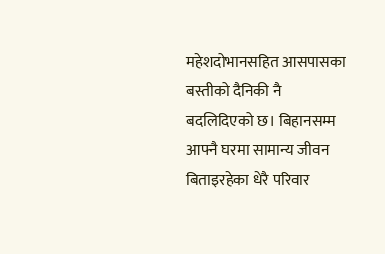महेशदोभानसहित आसपासका बस्तीको दैनिकी नै बदलिदिएको छ। बिहानसम्म आफ्नै घरमा सामान्य जीवन बिताइरहेका धेरै परिवार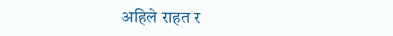अहिले राहत र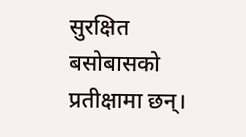सुरक्षित बसोबासको प्रतीक्षामा छन्।